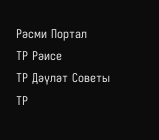Рәсми Портал
ТР Рәисе
ТР Дәүләт Советы
ТР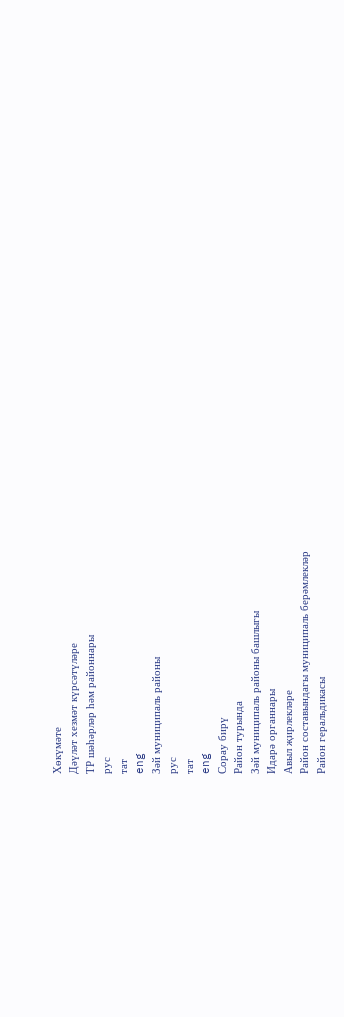Хөкүмәте
Дәүләт хезмәт күрсәтүләре
ТР шәһәрләр һәм районнары
рус
тат
eng
Зәй муниципаль районы
рус
тат
eng
Сорау бирү
Район турында
Зәй муниципаль районы башлыгы
Идарә органнары
Авыл җирлекләре
Район составындагы муниципаль берәмлекләр
Район геральдикасы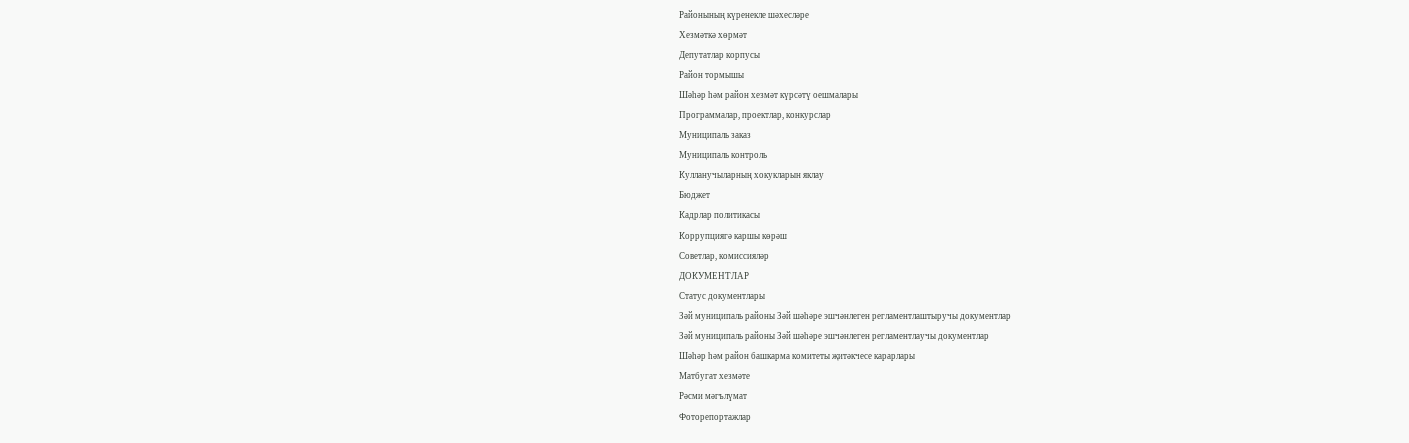Районының күренекле шәхесләре
Хезмәткә хөрмәт
Депутатлар корпусы
Район тормышы
Шәһәр һәм район хезмәт күрсәтү оешмалары
Программалар, проектлар, конкурслар
Муниципаль заказ
Муниципаль контроль
Кулланучыларның хокукларын яклау
Бюджет
Кадрлар политикасы
Коррупциягә каршы көрәш
Советлар, комиссияләр
ДОКУМЕНТЛАР
Статус документлары
Зәй муниципаль районы Зәй шәһәре эшчәнлеген регламентлаштыручы документлар
Зәй муниципаль районы Зәй шәһәре эшчәнлеген регламентлаучы документлар
Шәһәр һәм район башкарма комитеты җитәкчесе карарлары
Матбугат хезмәте
Рәсми мәгълүмат
Фоторепортажлар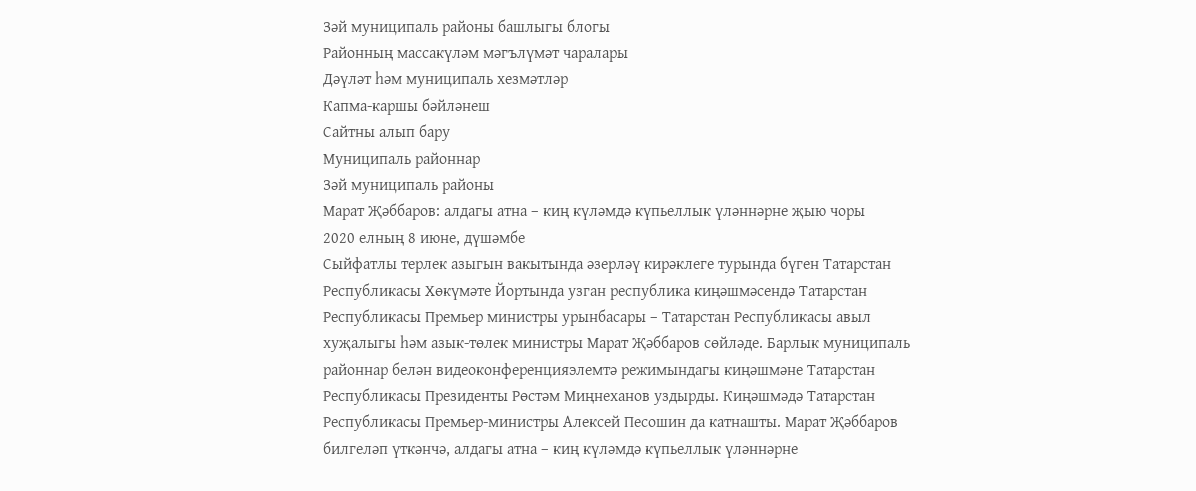Зәй муниципаль районы башлыгы блогы
Районның массакүләм мәгълүмәт чаралары
Дәүләт һәм муниципаль хезмәтләр
Капма-каршы бәйләнеш
Сайтны алып бару
Муниципаль районнар
Зәй муниципаль районы
Марат Җәббаров: алдагы атна – киң күләмдә күпьеллык үләннәрне җыю чоры
2020 елның 8 июне, дүшәмбе
Сыйфатлы терлек азыгын вакытында әзерләү кирәклеге турында бүген Татарстан Республикасы Хөкүмәте Йортында узган республика киңәшмәсендә Татарстан Республикасы Премьер министры урынбасары – Татарстан Республикасы авыл хуҗалыгы һәм азык-төлек министры Марат Җәббаров сөйләде. Барлык муниципаль районнар белән видеоконференцияэлемтә режимындагы киңәшмәне Татарстан Республикасы Президенты Рөстәм Миңнеханов уздырды. Киңәшмәдә Татарстан Республикасы Премьер-министры Алексей Песошин да катнашты. Марат Җәббаров билгеләп үткәнчә, алдагы атна – киң күләмдә күпьеллык үләннәрне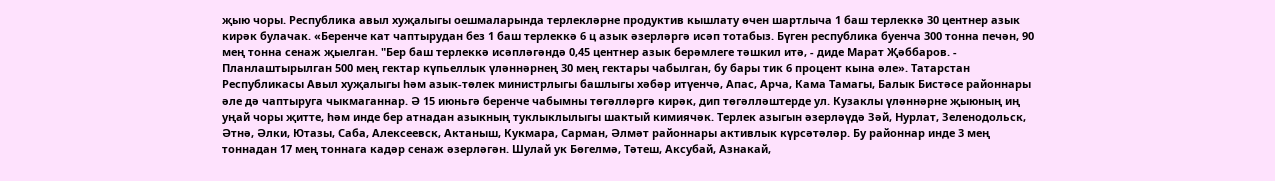җыю чоры. Республика авыл хуҗалыгы оешмаларында терлекләрне продуктив кышлату өчен шартлыча 1 баш терлеккә 30 центнер азык кирәк булачак. «Беренче кат чаптырудан без 1 баш терлеккә 6 ц азык әзерләргә исәп тотабыз. Бүген республика буенча 300 тонна печән, 90 мең тонна сенаж җыелган. "Бер баш терлеккә исәпләгәндә 0,45 центнер азык берәмлеге тәшкил итә, - диде Марат Җәббаров. - Планлаштырылган 500 мең гектар күпьеллык үләннәрнең 30 мең гектары чабылган, бу бары тик 6 процент кына әле». Татарстан Республикасы Авыл хуҗалыгы һәм азык-төлек министрлыгы башлыгы хәбәр итүенчә, Апас, Арча, Кама Тамагы, Балык Бистәсе районнары әле дә чаптыруга чыкмаганнар. Ә 15 июньгә беренче чабымны төгәлләргә кирәк, дип төгәлләштерде ул. Кузаклы үләннәрне җыюның иң уңай чоры җитте, һәм инде бер атнадан азыкның туклыклылыгы шактый кимиячәк. Терлек азыгын әзерләүдә Зәй, Нурлат, Зеленодольск, Әтнә, Әлки, Ютазы, Саба, Алексеевск, Актаныш, Кукмара, Сарман, Әлмәт районнары активлык күрсәтәләр. Бу районнар инде 3 мең тоннадан 17 мең тоннага кадәр сенаж әзерләгән. Шулай ук Бөгелмә, Тәтеш, Аксубай, Азнакай,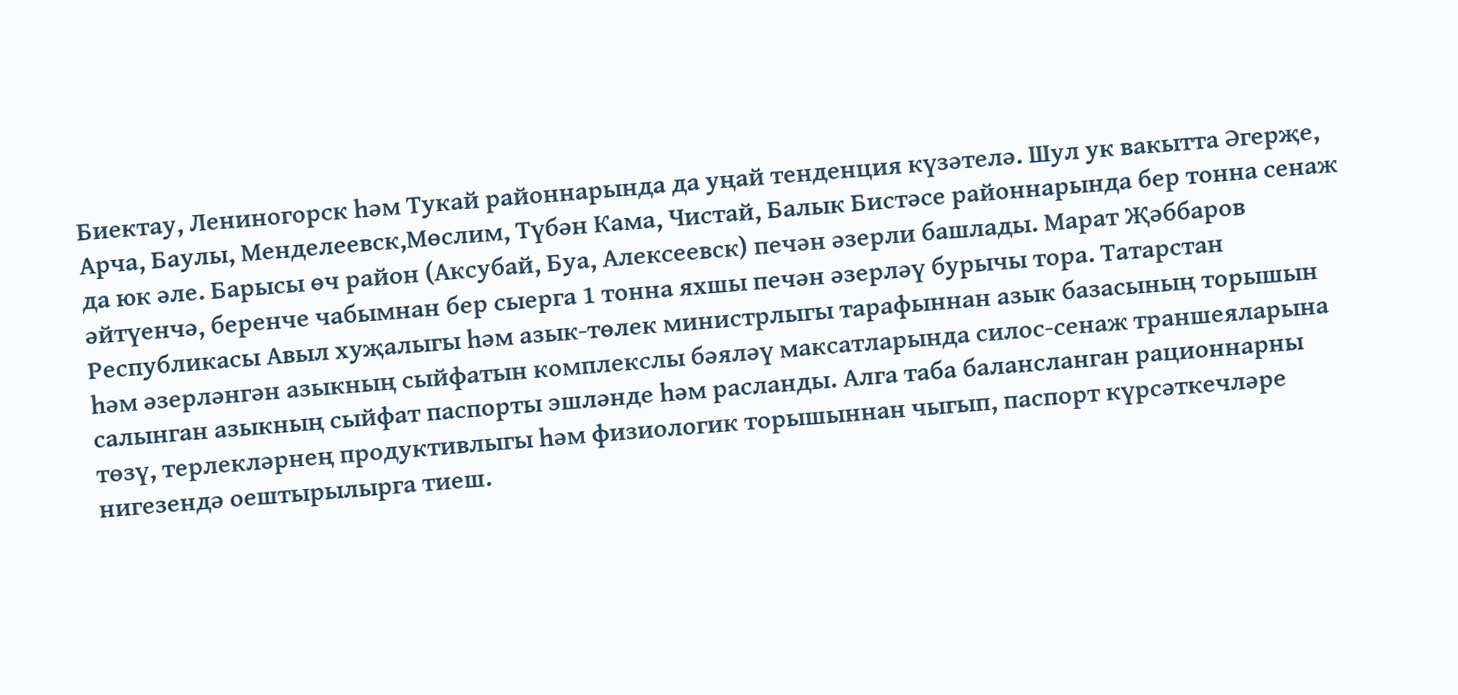Биектау, Лениногорск һәм Тукай районнарында да уңай тенденция күзәтелә. Шул ук вакытта Әгерҗе, Арча, Баулы, Менделеевск,Мөслим, Түбән Кама, Чистай, Балык Бистәсе районнарында бер тонна сенаж да юк әле. Барысы өч район (Аксубай, Буа, Алексеевск) печән әзерли башлады. Марат Җәббаров әйтүенчә, беренче чабымнан бер сыерга 1 тонна яхшы печән әзерләү бурычы тора. Татарстан Республикасы Авыл хуҗалыгы һәм азык-төлек министрлыгы тарафыннан азык базасының торышын һәм әзерләнгән азыкның сыйфатын комплекслы бәяләү максатларында силос-сенаж траншеяларына салынган азыкның сыйфат паспорты эшләнде һәм расланды. Алга таба балансланган рационнарны төзү, терлекләрнең продуктивлыгы һәм физиологик торышыннан чыгып, паспорт күрсәткечләре нигезендә оештырылырга тиеш.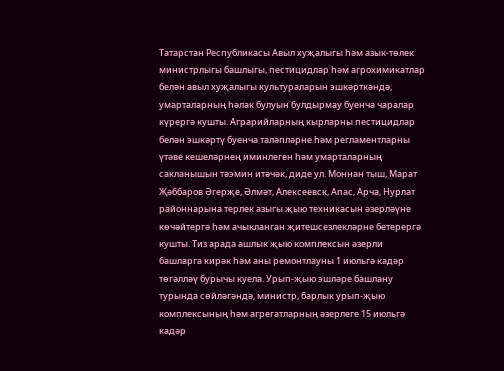Татарстан Республикасы Авыл хуҗалыгы һәм азык-төлек министрлыгы башлыгы, пестицидлар һәм агрохимикатлар белән авыл хуҗалыгы культураларын эшкәрткәндә, умарталарның һәлак булуын булдырмау буенча чаралар күрергә кушты. Аграрийларның кырларны пестицидлар белән эшкәртү буенча таләпләрне һәм регламентларны үтәве кешеләрнең иминлеген һәм умарталарның сакланышын тәэмин итәчәк, диде ул. Моннан тыш, Марат Җәббаров Әгерҗе, Әлмәт, Алексеевск, Апас, Арча, Нурлат районнарына терлек азыгы җыю техникасын әзерләүне көчәйтергә һәм ачыкланган җитешсезлекләрне бетерергә кушты. Тиз арада ашлык җыю комплексын әзерли башларга кирәк һәм аны ремонтлауны 1 июльгә кадәр төгәлләү бурычы куела. Урып-җыю эшләре башлану турында сөйләгәндә, министр, барлык урып-җыю комплексының һәм агрегатларның әзерлеге 15 июльгә кадәр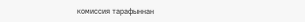комиссия тарафыннан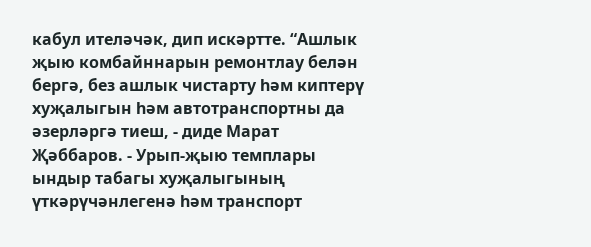кабул ителәчәк, дип искәртте. “Ашлык җыю комбайннарын ремонтлау белән бергә, без ашлык чистарту һәм киптерү хуҗалыгын һәм автотранспортны да әзерләргә тиеш, - диде Марат Җәббаров. - Урып-җыю темплары ындыр табагы хуҗалыгының үткәрүчәнлегенә һәм транспорт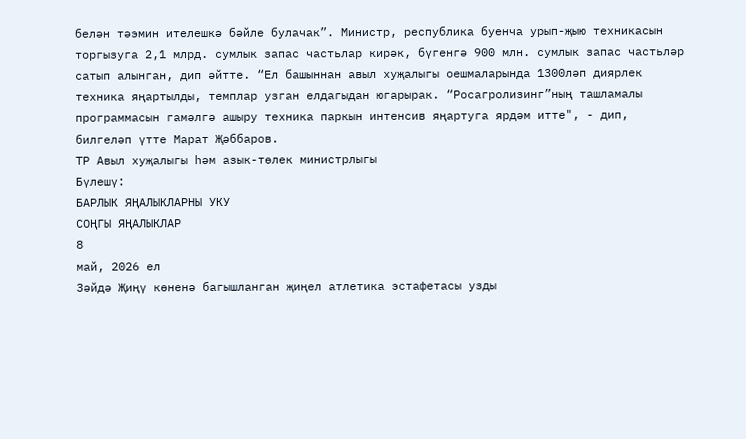белән тәэмин ителешкә бәйле булачак”. Министр, республика буенча урып-җыю техникасын торгызуга 2,1 млрд. сумлык запас частьлар кирәк, бүгенгә 900 млн. сумлык запас частьләр сатып алынган, дип әйтте. “Ел башыннан авыл хуҗалыгы оешмаларында 1300ләп диярлек техника яңартылды, темплар узган елдагыдан югарырак. “Росагролизинг”ның ташламалы программасын гамәлгә ашыру техника паркын интенсив яңартуга ярдәм итте", - дип, билгеләп үтте Марат Җәббаров.
ТР Авыл хуҗалыгы һәм азык-төлек министрлыгы
Бүлешү:
БАРЛЫК ЯҢАЛЫКЛАРНЫ УКУ
СОҢГЫ ЯҢАЛЫКЛАР
8
май, 2026 ел
Зәйдә Җиңү көненә багышланган җиңел атлетика эстафетасы узды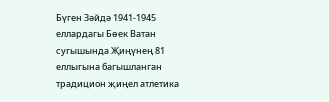Бүген Зәйдә 1941-1945 еллардагы Бөек Ватан сугышында Җиңүнең 81 еллыгына багышланган традицион җиңел атлетика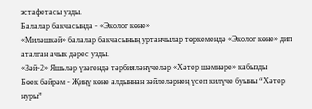эстафетасы узды.
Балалар бакчасында - «Эколог көне»
«Миләшкәй» балалар бакчасының уртанчылар төркемендә «Эколог көне» дип аталган ачык дәрес узды.
«Зәй-2» Яшьләр үзәгендә тәрбияләнүчеләр «Хәтер шәмнәре» кабызды
Бөек бәйрәм - Җиңү көне алдыннан зәйлеләрнең үсеп килүче буыны “Хәтер нуры”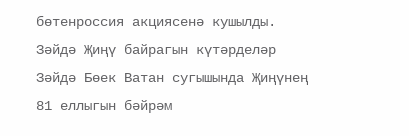бөтенроссия акциясенә кушылды.
Зәйдә Җиңү байрагын күтәрделәр
Зәйдә Бөек Ватан сугышында Җиңүнең 81 еллыгын бәйрәм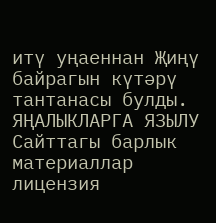итү уңаеннан Җиңү байрагын күтәрү тантанасы булды.
ЯҢАЛЫКЛАРГА ЯЗЫЛУ
Сайттагы барлык материаллар лицензия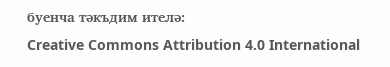буенча тәкъдим ителә:
Creative Commons Attribution 4.0 International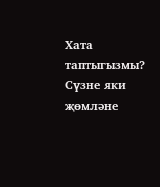Хата таптыгызмы?
Сүзне яки җөмләне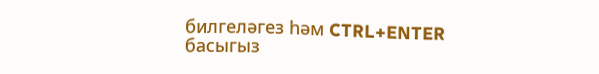билгеләгез һәм CTRL+ENTER басыгыз